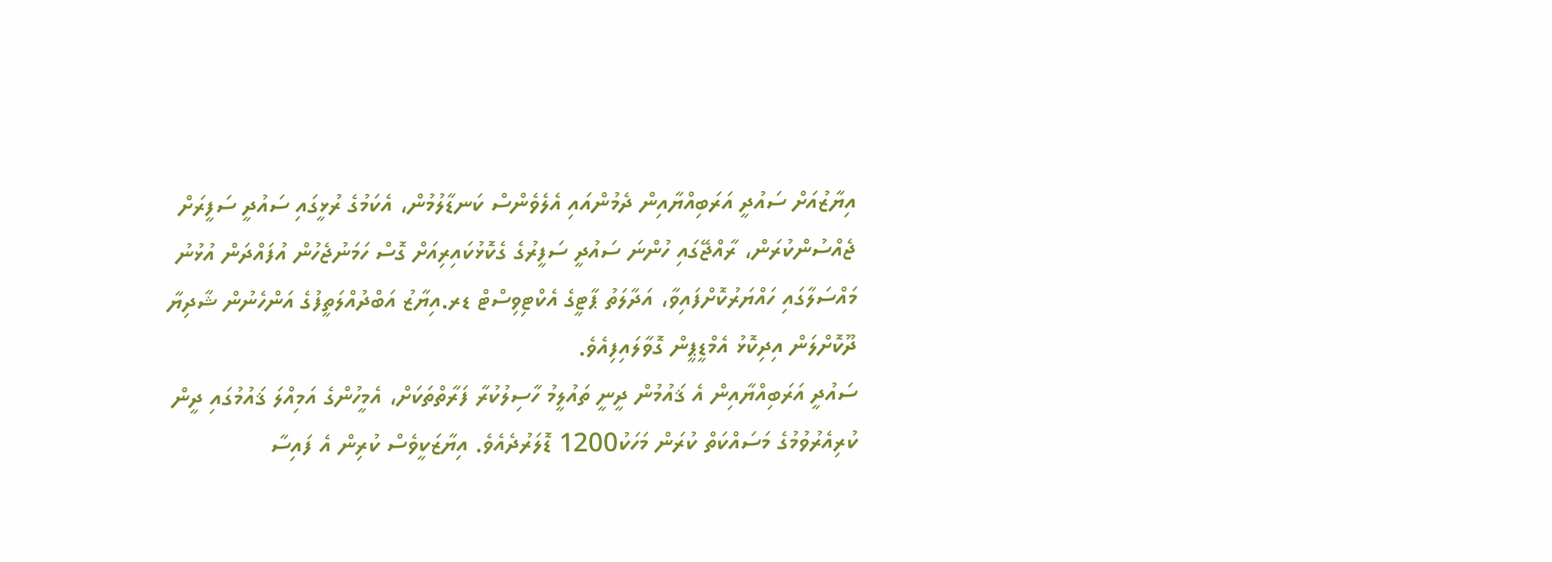އިޔާޒުއަށް ސައުދީ އަރަބިއްޔާއިން ދެމުންއައި އެލެވެންސް ކަނޑާލުމުން، އެކަމުގެ ރުޅީގައި ސައުދީ ސަފީރަށް ޖެއްސުންކުރަން، ރާއްޖޭގައި ހުންނަ ސައުދީ ސަފީރުގެ ގެކޮޅުކައިރިއަށް ގޮސް ހަމަނުޖެހުން އުފައްދަން އުޅުނު މައްސަލާގައި ހައްޔަރުކޮށްފައިވާ، އަދާލަތު ޕާޓީގެ އެކްޓިވިސްޓް ޑރ.އިޔާޒު އަބްދުއްލަތީފުގެ އަންހެނުން ޝާދިޔާ ދޫކޮށްލަން އިދިކޮޅު އެމްޑީޕީން ގޮވާލައިފިއެވެ.
ސައުދީ އަރަބިއްޔާއިން އެ ޤައުމުން ދީނީ ތައުލީމު ހާސިލުކުރާ ފަރާތްތަކަށް، އެމީހުންގެ އަމިއްލަ ޤައުމުގައި ދީން ކުރިއެރުވުމުގެ މަސައްކަތް ކުރަން މަހަކު1200 ޑޮލަރުދެއެވެ. އިޔާޒަކީވެސް ކުރިން އެ ފައިސާ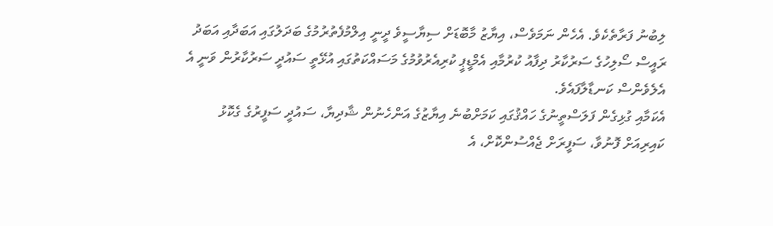ލިބުނު ފަރާތެކެވެ. އެހެން ނަމަވެސް، އިޔާޒު މާބޮޑަށް ސިޔާސީވެ ދީނީ އިލްމުފެތުރުމުގެ ބަދަލުގައި އަބަދާއި އަބަދު ރައީސް ސޯލިހުގެ ސަރުކާރު ދިފާއު ކުރުމާއި އެމްޑީޕީ ކުރިއެރުވުމުގެ މަސައްކަތުގައި އުޅޭތީ ސައުދީ ސަރުކާރުން ވަނީ އެ އެލެވެންސް ކަނޑާލާފައެވެ.
އެކަމާއި ގުޅިގެން ފަލަސްތީނުގެ ހައްޤުގައި ކަމަށްބުނެ އިޔާޒުގެ އަންހެނުން ޝާދިޔާ، ސައުދީ ސަފީރުގެ ގެކޮޅު ކައިރިއަށް ފޮނުވާ، ސަފީރަށް ޖެއްސުންކޮށް، އެ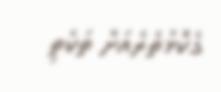ގެކޮޅުތެރެއަށް ތަކެތި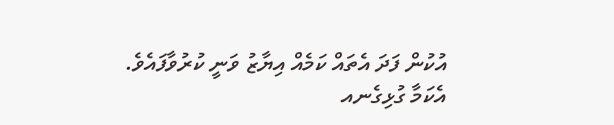އުކުން ފަދަ އެތައް ކަމެއް އިޔާޒު ވަނީ ކުރުވާފައެވެ.
އެކަމާ ގުޅިގެނއ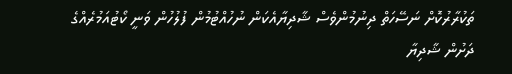ތަކުރާރުކޮށް ނަސޭހަތް ދިނުމުންވެސް ޝާދިޔާއެކަން ނުހުއްޓުމުން ފުލުހުން ވަނީ ކޯޓުއަމުރެއްގެ ދަށުން ޝާދިޔާ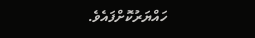ހައްޔަރުކޮށްފައެވެ.